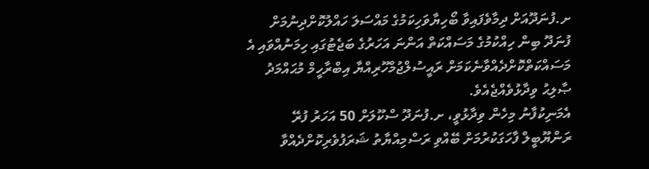ށ.ފުނަދޫއަށް ދިމާވެފައިވާ ބޯހިޔާވަހިކަމުގެ މައްސަލަ ހައްލުކޮށްދިނުމަށް ފުނަދޫ ބިން ހިއްކުމުގެ މަސައްކަތް އަންނަ އަހަރުގެ ބަޖެޓުގައި ހިމަނުއްވައި އެ މަސައްކަތްކޮށްދެއްވާނެކަމަށް ރައީސުލްޖުމްހޫރިއްޔާ އިބްރާހީމް މުޙައްމަދު ޞާލިޙު ވިދާޅުވެއްޖެއެވެ.
އެމަނިކުފާނު މިހެން ވިދާޅުވީ، ށ.ފުނަދޫ ސްކޫލަށް 50 އަހަރު ފުރޭ ރަންޔޫބީލް ފާހަގަކުރުމަށް ބޭއްވި ރަސްމިއްޔާތު ޝަރަފުވެރިކޮށްދެއްވާ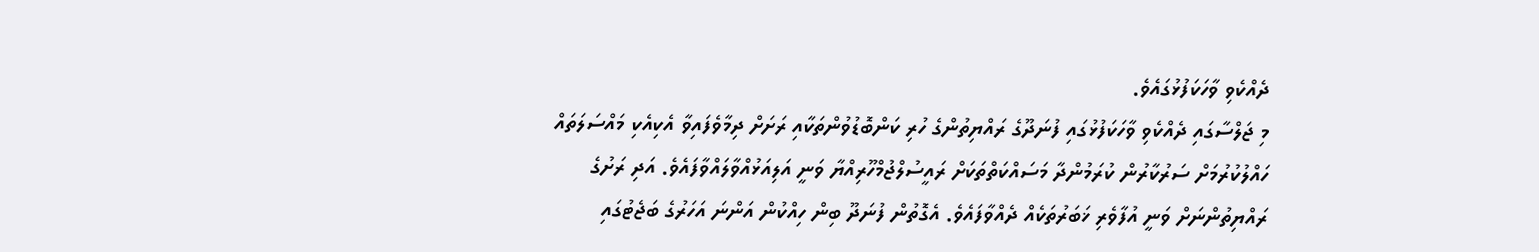ދެއްކެވި ވާހަކަފުޅުގައެވެ.
މި ޖަލްސާގައި ދެއްކެވި ވާހަކަފުޅުގައި ފުނަދޫގެ ރައްޔިތުންގެ ހުރި ކަންބޮޑުވުންތަކާއި ރަށަށް ދިމާވެފައިވާ އެކިއެކި މައްސަލަތައް ހައްލުކުރުމަށް ސަރުކާރުން ކުރަމުންދާ މަސައްކަތްތަކަށް ރައީސުލްޖުމްހޫރިއްޔާ ވަނީ އަލިއަޅުއްވާލައްވާފައެވެ. އަދި ރަށުގެ ރައްޔިތުންނަށް ވަނީ އުފާވެރި ޚަބަރުތަކެއް ދެއްވާފައެވެ. އެގޮތުން ފުނަދޫ ބިން ހިއްކުން އަންނަ އަހަރުގެ ބަޖެޓުގައި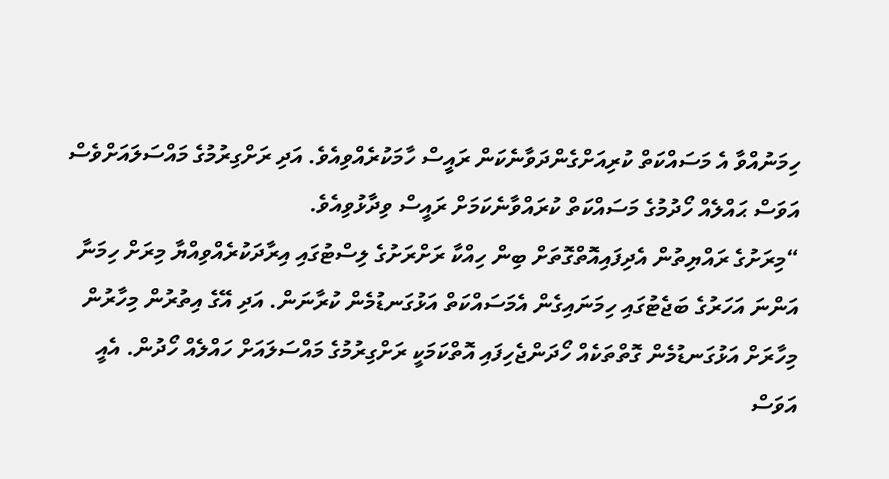ހިމަނުއްވާ އެ މަސައްކަތް ކުރިއަށްގެންދަވާނެކަން ރައީސް ހާމަކުރެއްވިއެވެ. އަދި ރަށްގިރުމުގެ މައްސަލައަށްވެސް އަވަސް ޙައްލެއް ހޯދުމުގެ މަސައްކަތް ކުރައްވާނެކަމަށް ރައީސް ވިދާޅުވިއެވެ.
“މިރަށުގެ ރައްޔިތުން އެދިފައިއޮތްގޮތަށް ބިން ހިއްކާ ރަށްރަށުގެ ލިސްޓުގައި އިރާދަކުރެއްވިއްޔާ މިރަށް ހިމަނާ އަންނަ އަހަރުގެ ބަޖެޓުގައި ހިމަނައިގެން އެމަސައްކަތް އަޅުގަނޑުމެން ކުރާނަން. އަދި އޭގެ އިތުރުން މިހާރުން މިހާރަށް އަޅުގަނޑުމެން ގޮތްތަކެއް ހޯދަންޖެހިފައި އޮތްކަމަކީ ރަށްގިރުމުގެ މައްސަލައަށް ހައްލެއް ހޯދުން. އެއީ އަވަސް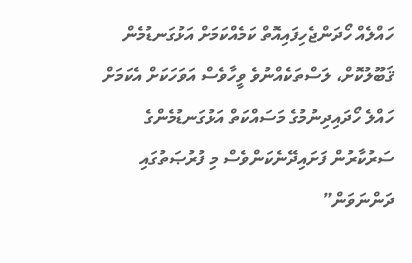ހައްލެއް ހޯދަންޖެހިފައިއޮތް ކަމެއްކަމަށް އަޅުގަނޑުމެން ޤަބޫލުކޮށް، ލަސްތަކެއްނުވެ ވީހާވެސް އަވަހަކަށް އެކަމަށް ހައްލެ ހޯދައިދިނުމުގެ މަސައްކަތް އަޅުގަނޑުމެންގެ ސަރުކާރުން ފަށައިދޭނެކަންވެސް މި ފުރުޞަތުގައި ދަންނަވަން”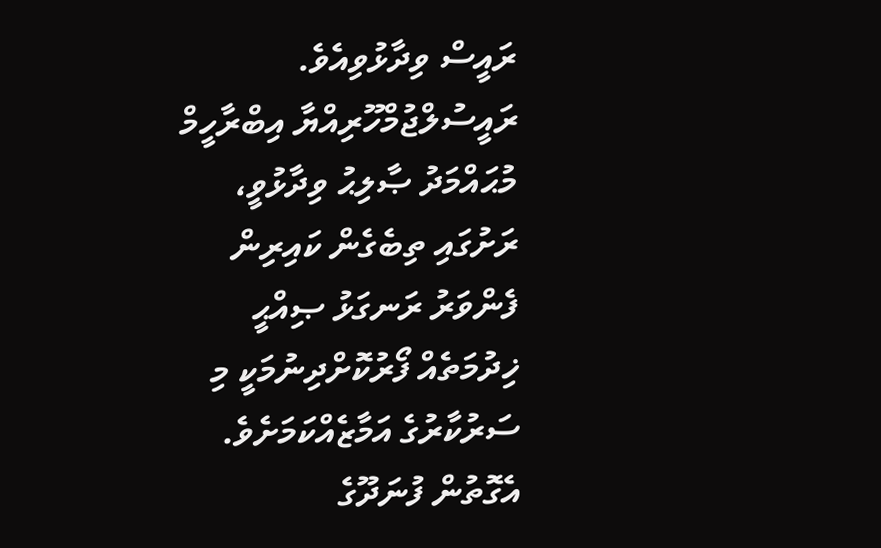ރައީސް ވިދާޅުވިއެވެ.
ރައީސުލްޖުމްހޫރިއްޔާ އިބްރާހީމް މުޙައްމަދު ޞާލިޙު ވިދާޅުވީ، ރަށުގައި ތިބެގެން ކައިރިން ފެންވަރު ރަނގަޅު ޞިއްޙީ ޚިދުމަތެއް ފޯރުކޮށްދިނުމަކީ މި ސަރުކާރުގެ އަމާޒެއްކަމަށެވެ. އެގޮތުން ފުނަދޫގެ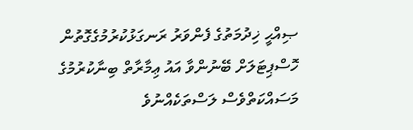ޞިއްޙީ ޚިދުމަތުގެ ފެންވަރު ރަނގަޅުކުރުމުގެގޮތުން ހޮސްޕިޓަލަށް ބޭނުންވާ އައު ޢިމާރާތް ބިނާކުރުމުގެ މަސައްކަތްވެސް ލަސްތަކެއްނުވެ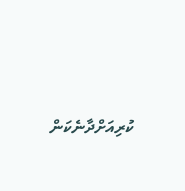ކުރިއަށްދާނެކަން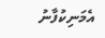އެމަނިކުފާނު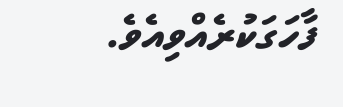ފާހަގަކުރެއްވިއެވެ.